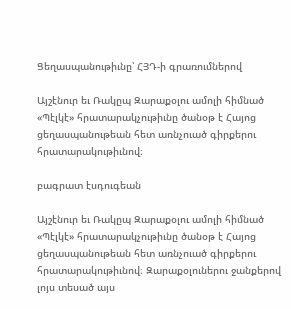Ցեղասպանութիւնը՝ ՀՅԴ-ի գրառումներով

Այշէնուր եւ Ռակըպ Զարաքօլու ամոլի հիմնած «Պէլկէ» հրատարակչութիւնը ծանօթ է Հայոց ցեղասպանութեան հետ առնչուած գիրքերու հրատարակութիւնով։

բագրատ էսդուգեան

Այշէնուր եւ Ռակըպ Զարաքօլու ամոլի հիմնած «Պէլկէ» հրատարակչութիւնը ծանօթ է Հայոց ցեղասպանութեան հետ առնչուած գիրքերու հրատարակութիւնով։ Զարաքօլուներու ջանքերով լոյս տեսած այս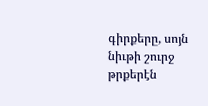գիրքերը, սոյն նիւթի շուրջ թրքերէն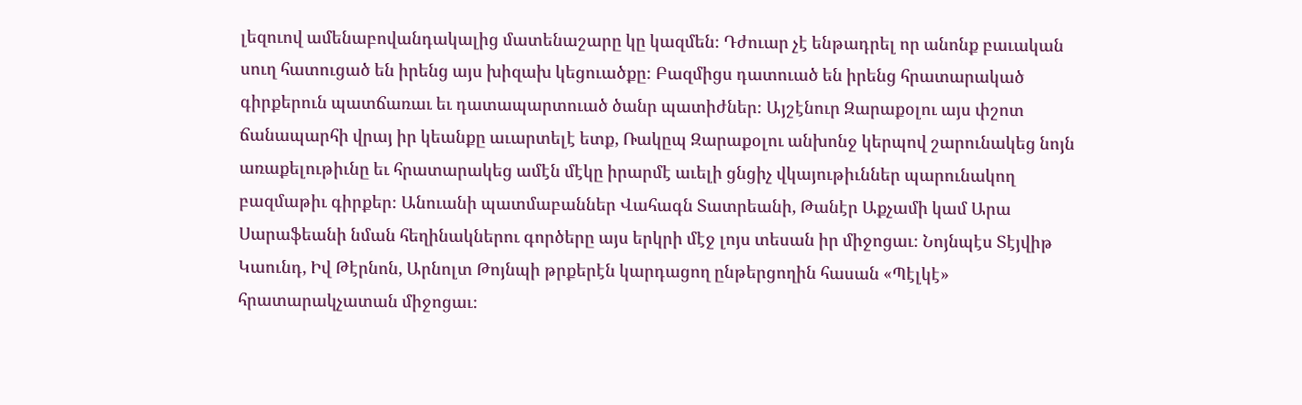լեզուով ամենաբովանդակալից մատենաշարը կը կազմեն։ Դժուար չէ ենթադրել որ անոնք բաւական սուղ հատուցած են իրենց այս խիզախ կեցուածքը։ Բազմիցս դատուած են իրենց հրատարակած գիրքերուն պատճառաւ եւ դատապարտուած ծանր պատիժներ։ Այշէնուր Զարաքօլու այս փշոտ ճանապարհի վրայ իր կեանքը աւարտելէ ետք, Ռակըպ Զարաքօլու անխոնջ կերպով շարունակեց նոյն առաքելութիւնը եւ հրատարակեց ամէն մէկը իրարմէ աւելի ցնցիչ վկայութիւններ պարունակող բազմաթիւ գիրքեր։ Անուանի պատմաբաններ Վահագն Տատրեանի, Թանէր Աքչամի կամ Արա Սարաֆեանի նման հեղինակներու գործերը այս երկրի մէջ լոյս տեսան իր միջոցաւ։ Նոյնպէս Տէյվիթ Կաունդ, Իվ Թէրնոն, Արնոլտ Թոյնպի թրքերէն կարդացող ընթերցողին հասան «Պէլկէ» հրատարակչատան միջոցաւ։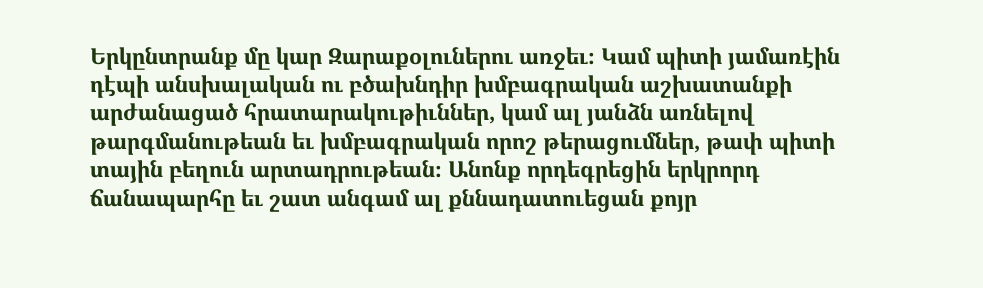Երկընտրանք մը կար Զարաքօլուներու առջեւ։ Կամ պիտի յամառէին դէպի անսխալական ու բծախնդիր խմբագրական աշխատանքի արժանացած հրատարակութիւններ, կամ ալ յանձն առնելով թարգմանութեան եւ խմբագրական որոշ թերացումներ, թափ պիտի տային բեղուն արտադրութեան։ Անոնք որդեգրեցին երկրորդ ճանապարհը եւ շատ անգամ ալ քննադատուեցան քոյր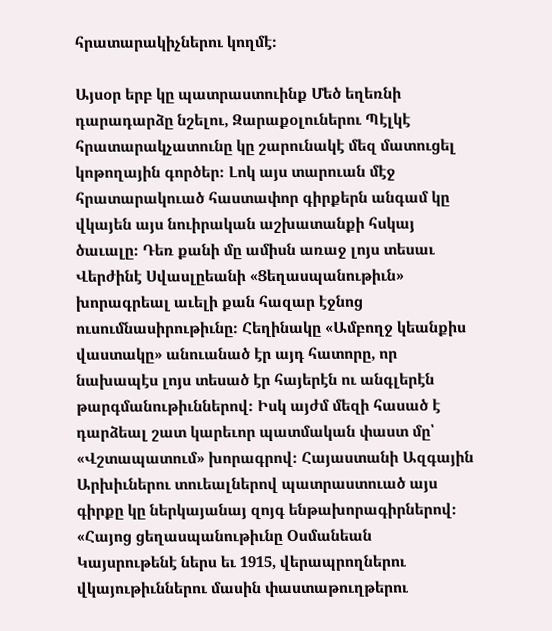հրատարակիչներու կողմէ։

Այսօր երբ կը պատրաստուինք Մեծ եղեռնի դարադարձը նշելու, Զարաքօլուներու Պէլկէ հրատարակչատունը կը շարունակէ մեզ մատուցել կոթողային գործեր։ Լոկ այս տարուան մէջ հրատարակուած հաստափոր գիրքերն անգամ կը վկայեն այս նուիրական աշխատանքի հսկայ ծաւալը։ Դեռ քանի մը ամիսն առաջ լոյս տեսաւ Վերժինէ Սվասլըեանի «Ցեղասպանութիւն» խորագրեալ աւելի քան հազար էջնոց ուսումնասիրութիւնը։ Հեղինակը «Ամբողջ կեանքիս վաստակը» անուանած էր այդ հատորը, որ նախապէս լոյս տեսած էր հայերէն ու անգլերէն թարգմանութիւններով։ Իսկ այժմ մեզի հասած է դարձեալ շատ կարեւոր պատմական փաստ մը՝ «Վշտապատում» խորագրով։ Հայաստանի Ազգային Արխիւներու տուեալներով պատրաստուած այս գիրքը կը ներկայանայ զոյգ ենթախորագիրներով։ «Հայոց ցեղասպանութիւնը Օսմանեան Կայսրութենէ ներս եւ 1915, վերապրողներու վկայութիւններու մասին փաստաթուղթերու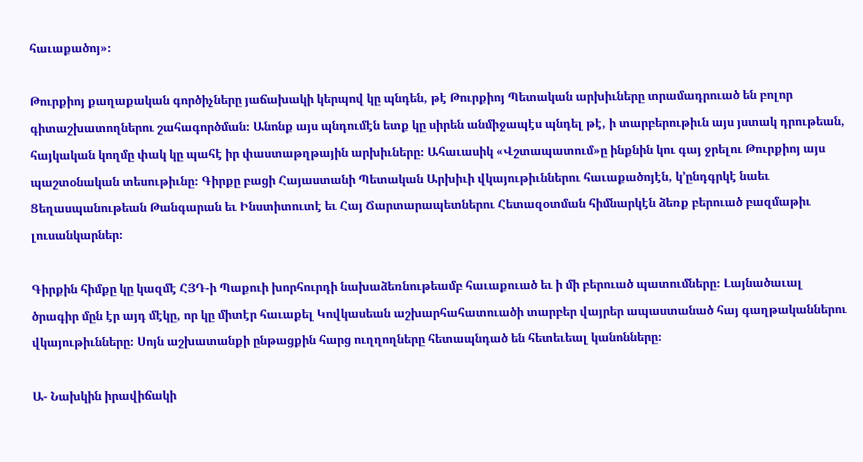հաւաքածոյ»։

Թուրքիոյ քաղաքական գործիչները յաճախակի կերպով կը պնդեն, թէ Թուրքիոյ Պետական արխիւները տրամադրուած են բոլոր գիտաշխատողներու շահագործման։ Անոնք այս պնդումէն ետք կը սիրեն անմիջապէս պնդել թէ, ի տարբերութիւն այս յստակ դրութեան, հայկական կողմը փակ կը պահէ իր փաստաթղթային արխիւները։ Ահաւասիկ «Վշտապատում»ը ինքնին կու գայ ջրելու Թուրքիոյ այս պաշտօնական տեսութիւնը։ Գիրքը բացի Հայաստանի Պետական Արխիւի վկայութիւններու հաւաքածոյէն, կ՚ընդգրկէ նաեւ Ցեղասպանութեան Թանգարան եւ Ինստիտուտէ եւ Հայ Ճարտարապետներու Հետազօտման հիմնարկէն ձեռք բերուած բազմաթիւ լուսանկարներ։

Գիրքին հիմքը կը կազմէ ՀՅԴ-ի Պաքուի խորհուրդի նախաձեռնութեամբ հաւաքուած եւ ի մի բերուած պատումները։ Լայնածաւալ ծրագիր մըն էր այդ մէկը, որ կը միտէր հաւաքել Կովկասեան աշխարհահատուածի տարբեր վայրեր ապաստանած հայ գաղթականներու վկայութիւնները։ Սոյն աշխատանքի ընթացքին հարց ուղղողները հետապնդած են հետեւեալ կանոնները։

Ա- Նախկին իրավիճակի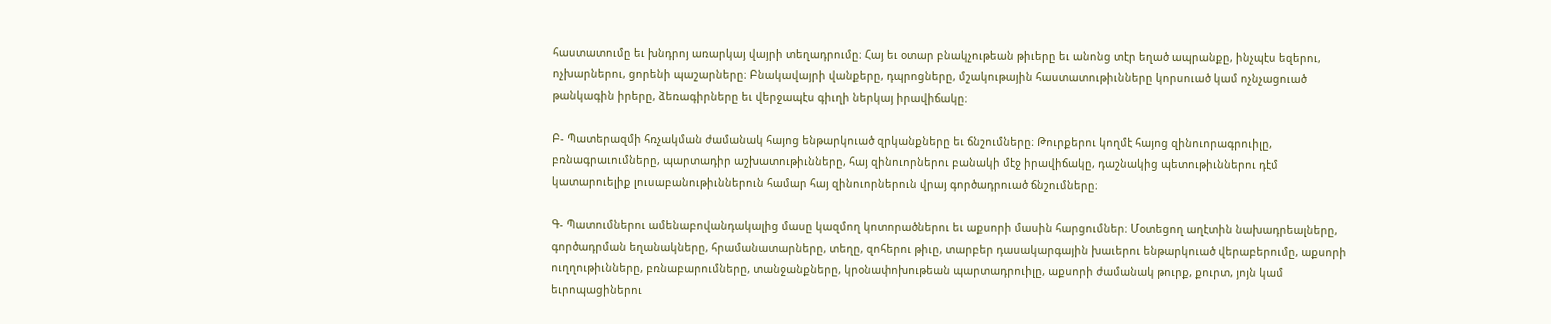հաստատումը եւ խնդրոյ առարկայ վայրի տեղադրումը։ Հայ եւ օտար բնակչութեան թիւերը եւ անոնց տէր եղած ապրանքը, ինչպէս եզերու, ոչխարներու, ցորենի պաշարները։ Բնակավայրի վանքերը, դպրոցները, մշակութային հաստատութիւնները կորսուած կամ ոչնչացուած թանկագին իրերը, ձեռագիրները եւ վերջապէս գիւղի ներկայ իրավիճակը։

Բ- Պատերազմի հռչակման ժամանակ հայոց ենթարկուած զրկանքները եւ ճնշումները։ Թուրքերու կողմէ հայոց զինուորագրուիլը, բռնագրաւումները, պարտադիր աշխատութիւնները, հայ զինուորներու բանակի մէջ իրավիճակը, դաշնակից պետութիւններու դէմ կատարուելիք լուսաբանութիւններուն համար հայ զինուորներուն վրայ գործադրուած ճնշումները։

Գ- Պատումներու ամենաբովանդակալից մասը կազմող կոտորածներու եւ աքսորի մասին հարցումներ։ Մօտեցող աղէտին նախադրեալները, գործադրման եղանակները, հրամանատարները, տեղը, զոհերու թիւը, տարբեր դասակարգային խաւերու ենթարկուած վերաբերումը, աքսորի ուղղութիւնները, բռնաբարումները, տանջանքները, կրօնափոխութեան պարտադրուիլը, աքսորի ժամանակ թուրք, քուրտ, յոյն կամ եւրոպացիներու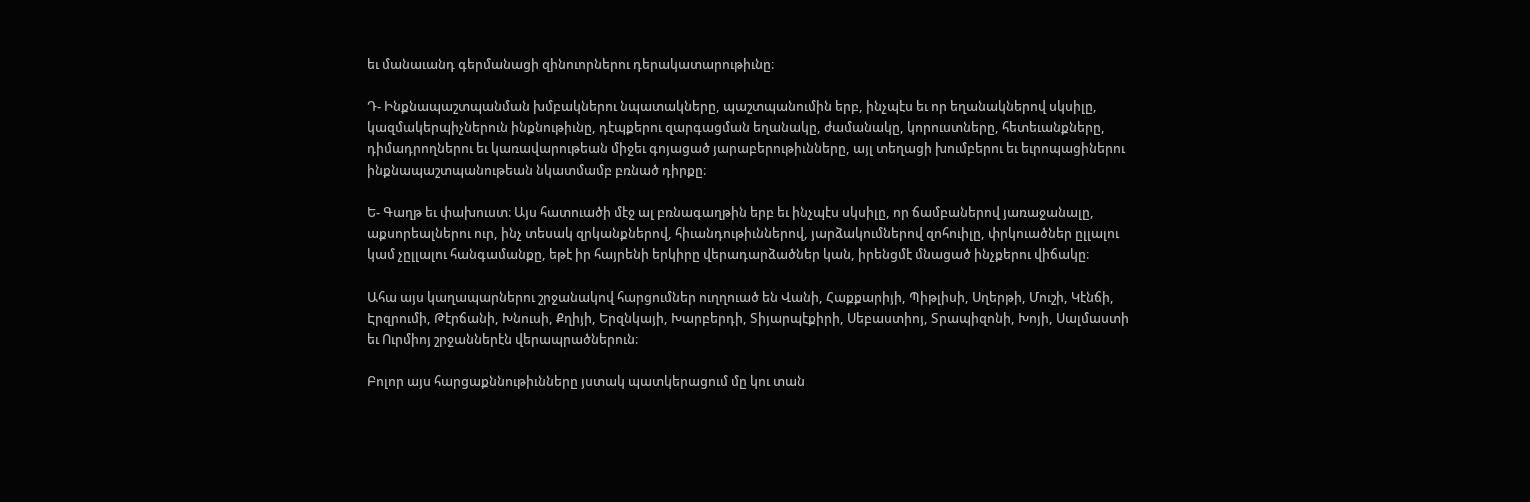եւ մանաւանդ գերմանացի զինուորներու դերակատարութիւնը։

Դ- Ինքնապաշտպանման խմբակներու նպատակները, պաշտպանումին երբ, ինչպէս եւ որ եղանակներով սկսիլը, կազմակերպիչներուն ինքնութիւնը, դէպքերու զարգացման եղանակը, ժամանակը, կորուստները, հետեւանքները, դիմադրողներու եւ կառավարութեան միջեւ գոյացած յարաբերութիւնները, այլ տեղացի խումբերու եւ եւրոպացիներու ինքնապաշտպանութեան նկատմամբ բռնած դիրքը։

Ե- Գաղթ եւ փախուստ։ Այս հատուածի մէջ ալ բռնագաղթին երբ եւ ինչպէս սկսիլը, որ ճամբաներով յառաջանալը, աքսորեալներու ուր, ինչ տեսակ զրկանքներով, հիւանդութիւններով, յարձակումներով զոհուիլը, փրկուածներ ըլլալու կամ չըլլալու հանգամանքը, եթէ իր հայրենի երկիրը վերադարձածներ կան, իրենցմէ մնացած ինչքերու վիճակը։

Ահա այս կաղապարներու շրջանակով հարցումներ ուղղուած են Վանի, Հաքքարիյի, Պիթլիսի, Սղերթի, Մուշի, Կէնճի, Էրզրումի, Թէրճանի, Խնուսի, Քղիյի, Երզնկայի, Խարբերդի, Տիյարպէքիրի, Սեբաստիոյ, Տրապիզոնի, Խոյի, Սալմաստի եւ Ուրմիոյ շրջաններէն վերապրածներուն։

Բոլոր այս հարցաքննութիւնները յստակ պատկերացում մը կու տան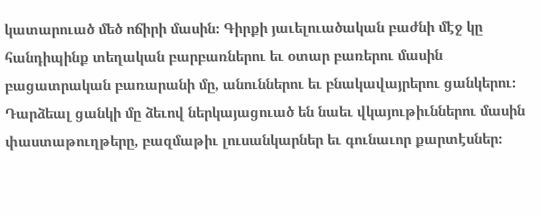կատարուած մեծ ոճիրի մասին։ Գիրքի յաւելուածական բաժնի մէջ կը հանդիպինք տեղական բարբառներու եւ օտար բառերու մասին բացատրական բառարանի մը, անուններու եւ բնակավայրերու ցանկերու։ Դարձեալ ցանկի մը ձեւով ներկայացուած են նաեւ վկայութիւններու մասին փաստաթուղթերը, բազմաթիւ լուսանկարներ եւ գունաւոր քարտէսներ։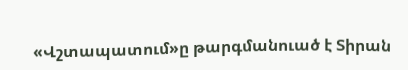«Վշտապատում»ը թարգմանուած է Տիրան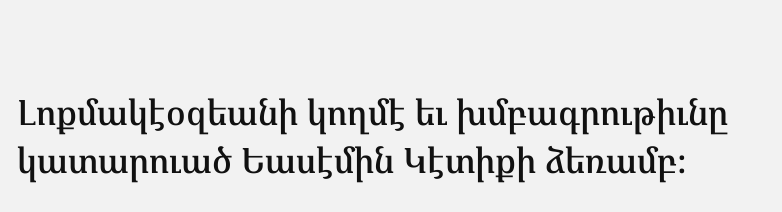Լոքմակէօզեանի կողմէ եւ խմբագրութիւնը կատարուած Եասէմին Կէտիքի ձեռամբ։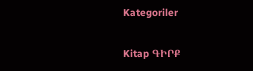Kategoriler

Kitap ԳԻՐՔ